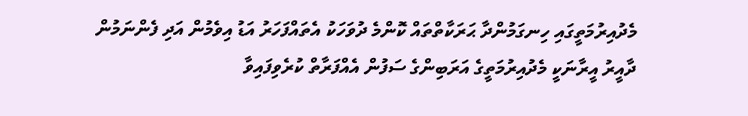މެދުއިރުމަތީގައި ހިނގަމުންދާ ޙަރަކާތްތައް ކޮންމެ ދުވަހަކު އެތައްފަހަރު އަޑު އިވެމުން އަދި ފެންނަމުން ދާއީރު އީރާނަކީ މެދުއިރުމަތީގެ އަރަބިންގެ ސަފުން އެއްފަރާތް ކުރެވިފައިވާ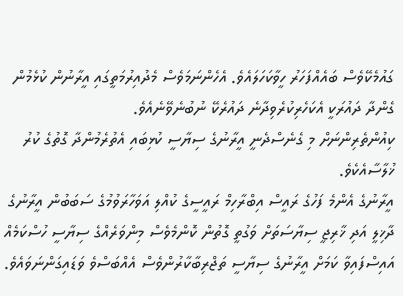ގައުމެކޭވެސް ބައެއްފަހަރު ހީވާކަހަލައެވެ. އެހެންނަމަވެސް މެދުއިރުމަތީގައި އީރާނުން ކުޅެމުން ގެންދާ ދައުރަކީ އެކަހެރިކުރެވިދާނެ ދައުރެކޭ ނުބުނެވޭނެއެވެ.
ކިއުންތެރިންނަށް މި ގެނެސްދެނީ އީރާނުގެ ސިޔާސީ ކުޅިބައި އެތުރެމުންދާ ގޮތުގެ ކުރު ޚުލާސާއެކެވެ.
އީރާނުގެ އެންމެ ފަހުގެ ރައީސް އިބްރާހިމް ރައީސީގެ ކުއްލި އަވަހާރަވުމުގެ ސަބަބުން އީރާނުގެ ދާޚިލީ އަދި ޚާރިޖީ ސިޔާސަތަށް ވަގުތީ ގޮތުން ކޮންމެވެސް މިންވަރެއްގެ ސިޔާސީ ހުސްކަމެއް އައިސްފައިވާ ކަމަށް އީރާނުގެ ސިޔާސީ ތަޖްރިބާކާރުންވެސް އެއްބަސްވެ ވަޑައިގަންނަވައެވެ.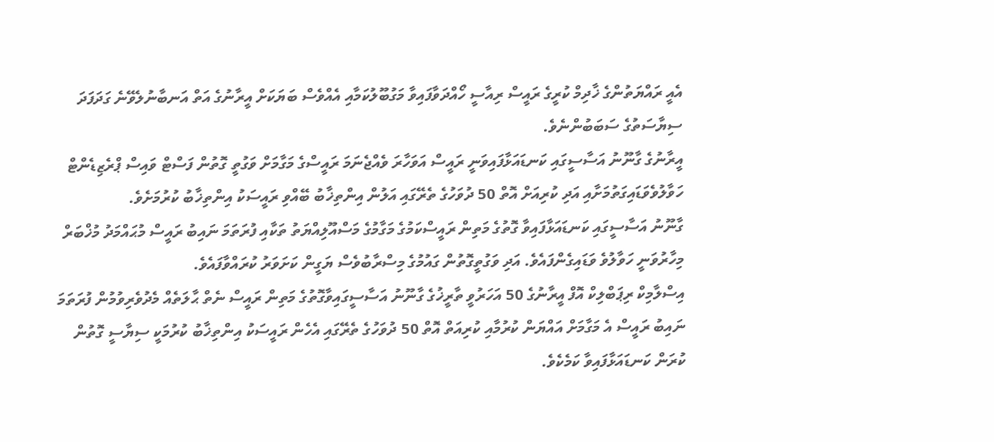އެއީ ރައްޔަތުންގެ ޚާދިމް ކުރީގެ ރައީސް ރިއާސީ ހޯއްދަވާފައިވާ މަގުބޫލުކަމާއި އެއްވެސް ބަޔަކަށް އީރާނުގެ އަތް އަނބާނުލެވޭނެ ގަދަފަދަ ސިޔާސަތުގެ ސަބަބުންނެވެ.
އީރާނުގެ ގާނޫނު އަސާސީގައި ކަނޑައަޅާފައިވަނީ ރައީސް އަވަހާރަ ވެއްޖެނަމަ ރައީސްގެ މަގާމަށް ވަގުތީ ގޮތުން ފަސްޓް ވައިސް ޕްރެޒިޑެންޓް ހަވާލުވެވަޑައިގަތުމަށާއި އަދި ކުރިއަށް އޮތް 50 ދުވަހުގެ ތެރޭގައި އަލުން އިންތިޚާބު ބޭއްވި ރައީސަކު އިންތިޚާބު ކުރުމަށެވެ.
ގާނޫނު އަސާސީގައި ކަނޑައަޅާފައިވާ ގޮތުގެ މަތިން ރައީސްކަމުގެ މަގާމުގެ މަސްއޫލިއްޔަތު ތަކާއި ފުރަތަމަ ނައިބު ރައީސް މުޙައްމަދު މުޚްބަރް މިހާރުވަނީ ހަވާލުވެ ވަޑައިގެންފައެވެ. އަދި ވަގުތީގޮތުން ގައުމުގެ މިސްރާބުވެސް ޔަގީން ކަށަވަރު ކުރައްވާފައެވެ.
އިސްލާމިކް ރިޕަބްލިކް އޮފް އީރާނުގެ 50 އަހަރުވީ ތާރީޚުގެ ގާނޫނު އަސާސީގައިވާގޮތުގެ މަތިން ރައީސް ނެތް ޙާލަތެއް މެދުވެރިވުމުން ފުރަތަމަ ނައިބު ރައީސް އެ މަގާމަށް އައްޔަން ކުރުމާއި ކުރިއަތް އޮތް 50 ދުވަހުގެ ތެރޭގައި އެހެން ރައީސަކު އިންތިޚާބު ކުރުމަކީ ސިޔާސީ ގޮތުން ކުރަން ކަނޑައަޅާފައިވާ ކަމެކެވެ.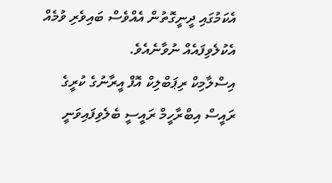އެކަމުގައި ދީނީގޮތުން އެއްވެސް ބައިވެރި ވުމެއް އެކުލެވިފައެއް ނުވާނެއެވެ.
އިސްލާމިކް ރިޕަބްލިކް އޮފް އީރާނުގެ ކުރީގެ ރައީސް އިބްރާހީމް ރައީސީ ބެލެވިފައިވަނީ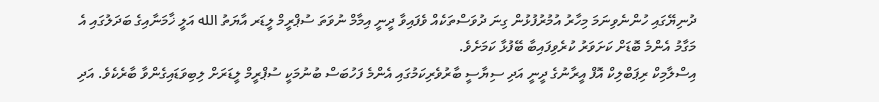ދުނިޔޭގައި ހުންނެވިނަމަ މިހާރު އުމުރުފުޅުން ގިނަ ދުވަސްތަކެއް ވެފައިވާ ދީނީ އިމާމް ނުވަތަ ސުޕްރީމް ލީޑަރ އާޔަތު الله އަލީ ޚާމަނާއިގެ ބަދަލުގައި އެ މަގާމު އެންމެ ބޮޑަށް ކަށަވަރު ކުރެވިފައިބާ ބޭފުޅާ ކަމަށެވެ.
އިސްލާމިކް ރިޕަބްލިކް އޮފް އީރާނުގެ ދީނީ އަދި ސިޔާސީ ބާރުވެރިކަމުގައި އެންމެ ފަހުބަސް ބުނުމަކީ ސުޕްރީމް ލީޑަރަށް ލިބިވަޑައިގެންވާ ބާރެކެވެ. އަދި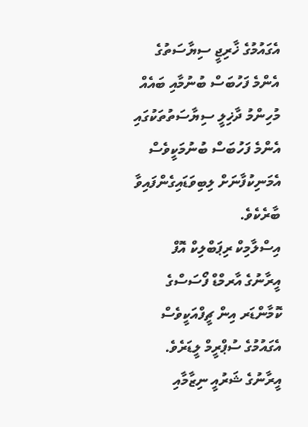އެގައުމުގެ ޚާރިޖީ ސިޔާސަތުގެ އެންމެ ފަހުބަސް ބުނުމާއި ބައެއް މުހިންމު ދާޚިލީ ސިޔާސަތުތަކުގައި އެންމެ ފަހުބަސް ބުނުމަކީވެސް އެމަނިކުފާނަށް ލިބިވަޑައިގެންފައިވާ ބާރެކެވެ.
އިސްލާމިކް ރިޕަބްލިކް އޮފް އީރާނުގެ އާރމްޑް ފޯސަސްގެ ކޮމާންޑަރ އިން ޗީފްއަކީވެސް އެގައުމުގެ ސުޕްރީމް ލީޑަރެވެ. އީރާނުގެ ޝަރުއީ ނިޒާމާއި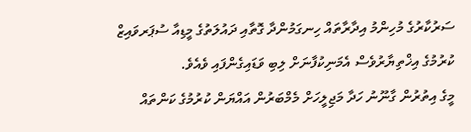ސަރުކާރުގެ މުހިންމު އިދާރާތައް ހިނގަމުންދާ ގޮތާއި ދައުލަތުގެ މީޑިއާ ސުޕަރވައިޒް ކުރުމުގެ އިޚްތިޔާރުވެސް އެމަނިކުފާނަށް ލިބި ވަޑައިގެންފައި ވެއެވެ.
މީގެ އިތުރުން ގާނޫނު ހަދާ މަޖިލީހަށް މެމްބަރުން އައްޔަން ކުރުމުގެ ކަންތައް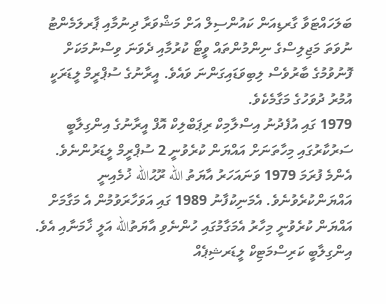ބަލަހައްޓަވާ ގާރޑިއަން ކައުންސިލް އަށް މަޝްވަރާ ދިނުމާއި ޕާރލަމެންޓު ނުވަތަ މަޖިލިސްގެ ނިންމުންތައް ވީޓޯ ކުރުމާއި ދެވަނަ ވިސްނުމަކަށް ފޮނުވުމުގެ ބާރުވެސް ލިބިވަޑައިގަންނަ ވައެވެ. އީރާނުގެ ސުޕްރީމް ލީޑަރަކީ އުމުރު ދުވަހުގެ މަގާމެކެވެ.
1979 ގައި އުފެދުނު އިސްލާމިކް ރިޕަބްލިކް އޮފް އީރާނުގެ އިންގިލާބީ ސަރުކާރުގައި މިހާތަނަށް އައްޔަން ކުރެވުނީ 2 ސުޕްރީމް ލީޑަރުންނެވެ. އެންމެ ފުރަމަ 1979 ވަނައަހަރު އާޔަތު الله ރޫޙުالله ޚުމެއިނީ އައްޔަންކުރެވުނެވެ. އެމަނިކުފާނު 1989 ގައި އަވަހާރަވުމުން އެ މަގާމަށް އައްޔަން ކުރެވުނީ މިހާރު އެމަގާމުގައި ހުންނެވި އާޔަތުالله އަލީ ޚާމަނާއި އެވެ.
އިންގިލާބީ ކަރިސްމަޓިކް ލީޑަރޝިޕެއް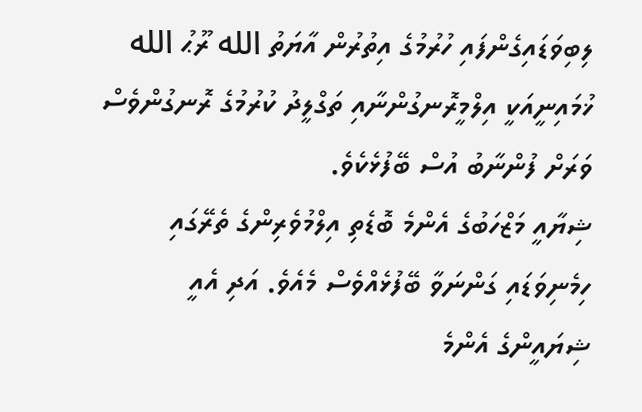ލިބިވަޑައިގެންފައި ހުރުމުގެ އިތުރުން އާޔަތު الله ރޫޙު الله ޚުމައިނީއަކީ އިލްމީރޮނގުންނާއި ތަގްލީދު ކުރުމުގެ ރޮނގުންވެސް ވަރަށް ފުންނާބު އުސް ބޭފުޅެކެވެ.
ޝިޔާއީ މަޒްހަބުގެ އެންމެ ބޮޑެތި އިލްމުވެރިންގެ ތެރޭގައި ހިމެނިވަޑައި ގަންނަވާ ބޭފުޅެއްވެސް މެއެވެ. އަދި އެއީ ޝިޔައީންގެ އެންމެ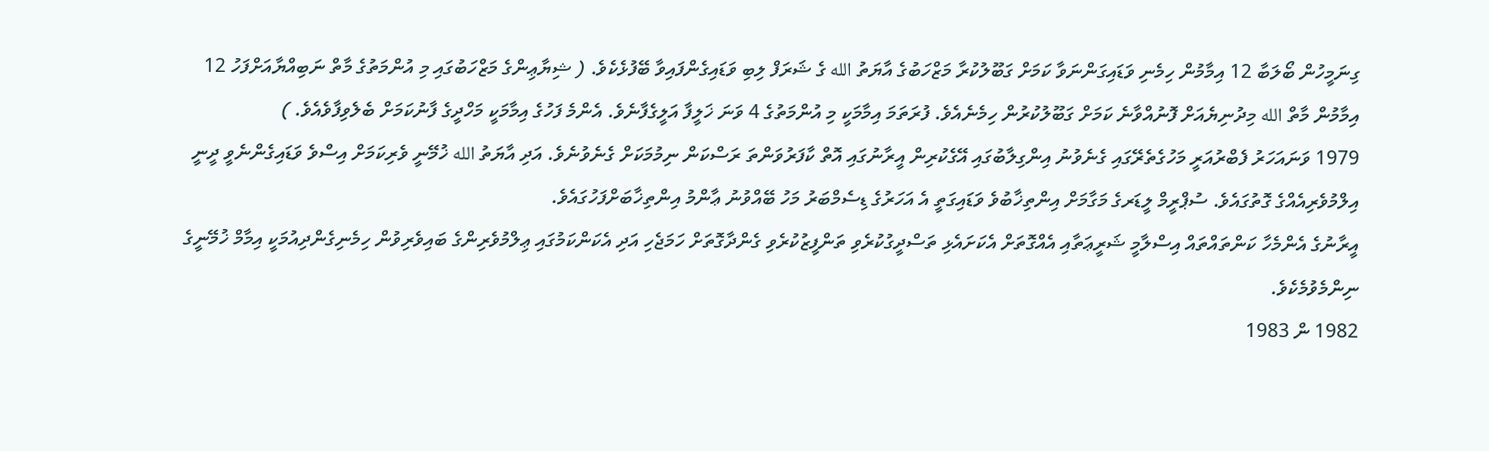ގިނަމީހުން ބޯލަބާ 12 އިމާމުން ހިމެނި ވަޑައިގަންނަވާ ކަމަށް ގަބޫލުކުރާ މަޒްހަބުގެ އާޔަތު الله ގެ ޝަރަފް ލިބި ވަޑައިގެންފައިވާ ބޭފުޅެކެވެ. ( ޝިޔާޢިންގެ މަޒްހަބުގައި މި އުންމަތުގެ މާތް ނަބިއްޔާއަށްފަހު 12 އިމާމުން މާތް الله މިދުނިޔެއަށް ފޮނުއްވާނެ ކަމަށް ގަބޫލުކުރުން ހިމެނެއެވެ. ފުރަތަމަ އިމާމަކީ މި އުންމަތުގެ 4 ވަނަ ޚަލީފާ އަލީގެފާނެވެ. އެންމެ ފަހުގެ އިމާމަކީ މަހްދީގެ ފާނުކަމަށް ބެލެވިފާވެއެވެ. )
1979 ވަނައަހަރު ފެބްރުއަރީ މަހުގެތެރޭގައި ގެނެވުނު އިންގިލާބުގައި އޭގެކުރިން އީރާނުގައި އޮތް ކާފަރުވަންތަ ރަސްކަން ނިމުމަކަށް ގެނެވުނެވެ. އަދި އާޔަތު الله ޚުމޭނީ ވެރިކަމަށް އިސްވެ ވަޑައިގެންނެވީ ދީނީ އިލްމުވެރިއެއްގެ ގޮތުގައެވެ. ސުޕްރީމް ލީޑަރގެ މަގާމަށް އިންތިޚާބުވެ ވަޑައިގަތީ އެ އަހަރުގެ ޑިސެމްބަރު މަހު ބޭއްވުނު ޢާންމު އިންތިޚާބަށްފަހުގައެވެ.
އީރާނުގެ އެންމެހާ ކަންތައްތައް އިސްލާމީ ޝަރީޢަތާއި އެއްގޮތަށް އެކަށައެޅި ތަސްދީގުކުރެވި ތަންފީޒުކުރެވި ގެންދާގޮތަށް ހަމަޖެހި އަދި އެކަންކަމުގައި ޢިލްމުވެރިންގެ ބައިވެރިވުން ހިމެނިގެންދިއުމަކީ އިމާމް ޚުމޭނީގެ ނިންމެވުމެކެވެ.
1982 ން 1983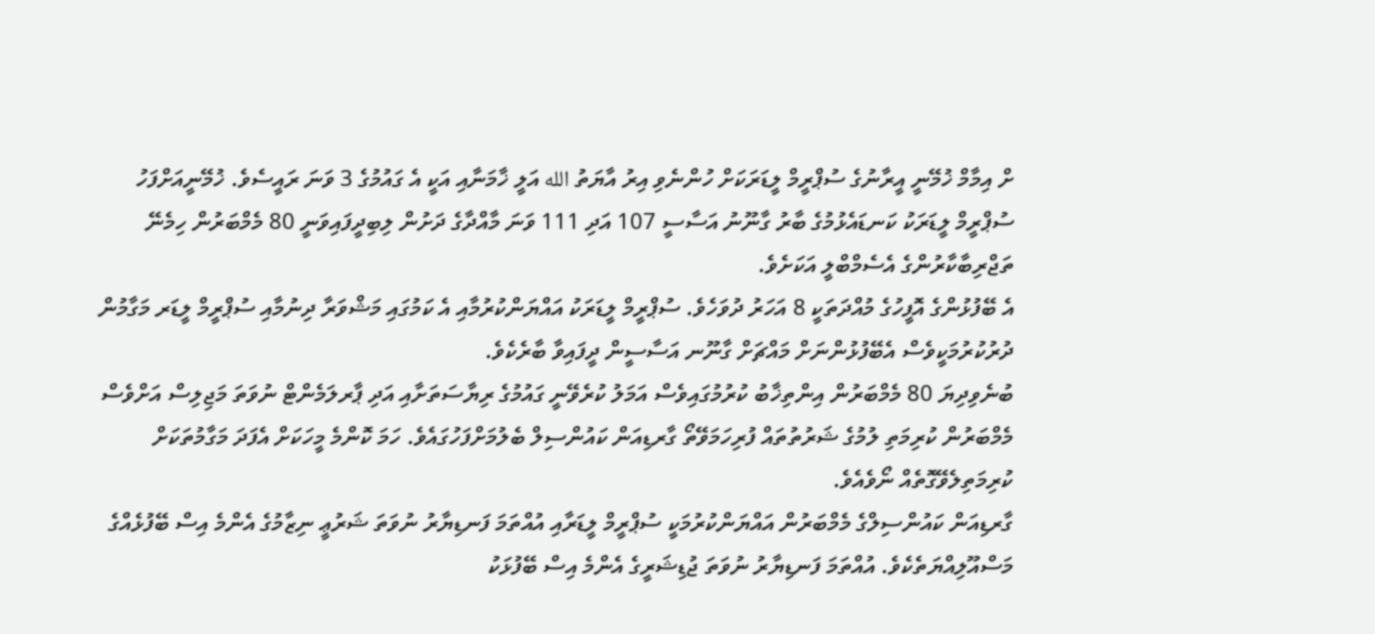ށް އިމާމް ޚުމޭނީ އީރާނުގެ ސުޕްރީމް ލީޑަރަކަށް ހުންނެވި އިރު އާޔަތު الله އަލީ ޚާމަނާއި އަކީ އެ ގައުމުގެ 3 ވަނަ ރައީސެވެ. ޚުމޭނީއަށްފަހު ސުޕްރީމް ލީޑަރަކު ކަނޑައެޅުމުގެ ބާރު ގާނޫނު އަސާސީ 107 އަދި 111 ވަނަ މާއްދާގެ ދަށުން ލިބިދީފައިވަނީ 80 މެމްބަރުން ހިމެނޭ ތަޖްރިބާކާރުންގެ އެސެމްބްލީ އަކަށެވެ.
އެ ބޭފުޅުންގެ އޮފީހުގެ މުއްދަތަކީ 8 އަހަރު ދުވަހެވެ. ސުޕްރީމް ލީޑަރަކު އައްޔަންކުރުމާއި އެ ކަމުގައި މަޝްވަރާ ދިނުމާއި ސުޕްރީމް ލީޑަރ މަގާމުން ދުރުކުރުމަކީވެސް އެބޭފުޅުންނަށް މައްޗަށް ގާނޫނ އަސާސީން ދީފައިވާ ބާރެކެވެ.
ބުނެވިދިޔަ 80 މެމްބަރުން އިންތިޚާބު ކުރުމުގައިވެސް އަމަލު ކުރެވޭނީ ގައުމުގެ ރިޔާސަތަށާއި އަދި ޕާރލަމެންޓް ނުވަތަ މަޖިލިސް އަށްވެސް މެމްބަރުން ކުރިމަތި ލުމުގެ ޝަރުތުތައް ފުރިހަމަވޭތޯ ގާރޑިއަން ކައުންސިލް ބެލުމަށްފަހުގައެވެ. ހަމަ ކޮންމެ މީހަކަށް އެފަދަ މަގާމުތަކަށް ކުރިމަތިލެވޭގޮތެއް ނޯވެއެވެ.
ގާރޑިއަން ކައުންސިލްގެ މެމްބަރުން އައްޔަންކުރުމަކީ ސުޕްރީމް ލީޑަރާއި އުއްތަމަ ފަނޑިޔާރު ނުވަތަ ޝަރުޢީ ނިޒާމުގެ އެންމެ އިސް ބޭފުޅެއްގެ މަސްއޫލިއްޔަތެކެވެ. އުއްތަމަ ފަނޑިޔާރު ނުވަތަ ޖުޑިޝަރީގެ އެންމެ އިސް ބޭފުޅަކު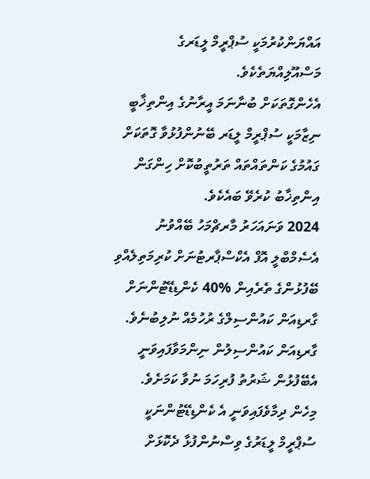އައްޔަންކުރުމަކީ ސުޕްރީމް ލީޑަރގެ މަސްއޫލިއްޔަތެކެވެ.
އެހެންގޮތަކަށް ބުނާނަމަ އީރާނުގެ އިންތިޚާބީ ނިޒާމަކީ ސުޕްރީމް ލީޑަރ ބޭނުންފުޅުވާ ގޮތަކަށް ގައުމުގެ ކަންތައްތައް ތަރުތީބުކޮށް ހިންގަން އިންތިޚާބު ކުރެވޭ ބައެކެވެ.
2024 ވަނައަހަރު މާރޗްމަހު ބޭއްވުނު އެސެމްބްލީ އޮފް އެކްސްޕާރޓުނަށް ކުރިމަތިލެއްވި ބޭފުޅުންގެ ތެރެއިން %40 ކެންޑިޑޭޓުންނަށް ގާރޑިއަން ކައުންސިލްގެ ރުހުމެއް ނުލިބުނެވެ.
ގާރޑިއަން ކައުންސިލުން ނިންމަވާފައިވަނީ އެބޭފުޅުން ޝަރުތު ފުރިހަމަ ނުވާ ކަމަށެވެ. މިހެން ދިމާވެފައިވަނީ އެ ކެންޑިޑޭޓުންނަކީ ސުޕްރީމް ލީޑަރުގެ ވިސްނުންފުޅާ ދެކޮޅަށް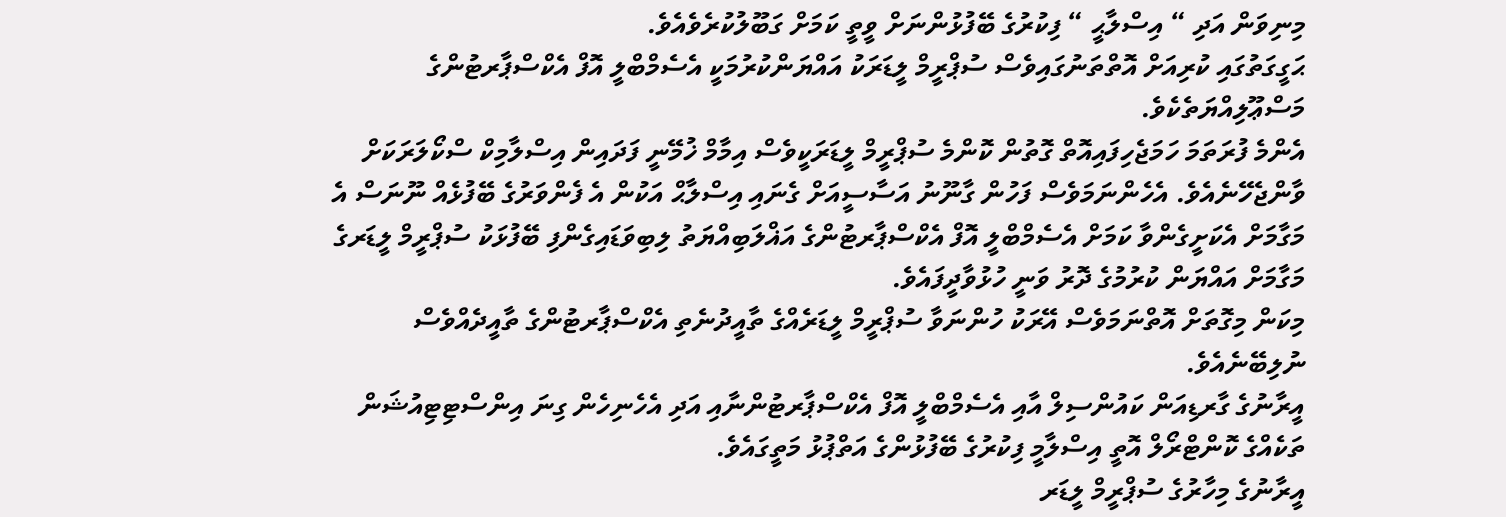މިނިވަން އަދި “ އިސްލާޙީ “ ފިކުރުގެ ބޭފުޅުންނަށް ވީތީ ކަމަށް ގަބޫލުކުރެވެއެވެ.
ޙަގީގަތުގައި ކުރިއަށް އޮތްތަނުގައިވެސް ސުޕްރީމް ލީޑަރަކު އައްޔަންކުރުމަކީ އެސެމްބްލީ އޮފް އެކްސްޕާރޓުންގެ މަސްޢޫލިއްޔަތެކެވެ.
އެންމެ ފުރަތަމަ ހަމަޖެހިފައިއޮތް ގޮތުން ކޮންމެ ސުޕްރީމް ލީޑަރަކީވެސް އިމާމް ޚުމޭނީ ފަދައިން އިސްލާމިކް ސްކޯލަރަކަށް ވާންޖެހޭނެއެވެ. އެހެންނަމަވެސް ފަހުން ގާނޫނު އަސާސީއަށް ގެނައި އިސްލާޙް އަކުން އެ ފެންވަރުގެ ބޭފުޅެއް ނޫނަސް އެ މަގާމަށް އެކަށީގެންވާ ކަމަށް އެސެމްބްލީ އޮފް އެކްސްޕާރޓުންގެ އަޣްލަބިއްޔަތު ލިބިވަޑައިގެންފި ބޭފުޅަކު ސުޕްރީމް ލީޑަރގެ މަގާމަށް އައްޔަން ކުރުމުގެ ދޮރު ވަނީ ހުޅުވާދީފައެވެ.
މިކަން މިގޮތަށް އޮތްނަމަވެސް އޭރަކު ހުންނަވާ ސުޕްރީމް ލީޑަރެއްގެ ތާއީދުނެތި އެކްސްޕާރޓުންގެ ތާއީދެއްވެސް ނުލިބޭނެއެވެ.
އީރާނުގެ ގާރޑިއަން ކައުންސިލް އާއި އެސެމްބްލީ އޮފް އެކްސްޕާރޓުންނާއި އަދި އެހެނިހެން ގިނަ އިންސްޓިޓިއުޝަން ތަކެއްގެ ކޮންޓްރޯލް އޮތީ އިސްލާމީ ފިކުރުގެ ބޭފުޅުންގެ އަތްޕުޅު މަތީގައެވެ.
އީރާނުގެ މިހާރުގެ ސުޕްރީމް ލީޑަރ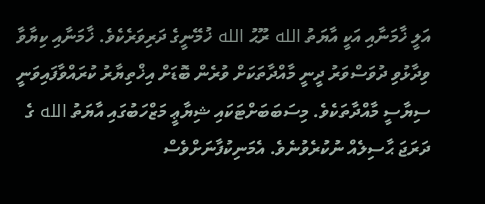އަލީ ޚާމަނާއި އަކީ އާޔަތު الله ރޫޙު الله ޚުމޭނީގެ ދަރިވަރެކެވެ. ޚާމަނާއި ކިޔާވާ ވިދާޅުވި ދުވަސްވަރު ދީނީ މާއްދާތަކަށް ވުރެން ބޮޑަށް އިޚްތިޔާރު ކުރައްވާފައިވަނީ ސިޔާސީ މާއްދާތަކެވެ. މިސަބަބަށްޓަކައި ޝިޔާޢީ މަޒްހަބުގައި އާޔަތު الله ގެ ދަރަޖަ ޙާސިލެއް ނުކުރެވުނެވެ. އެމަނިކުފާނަށްވެސް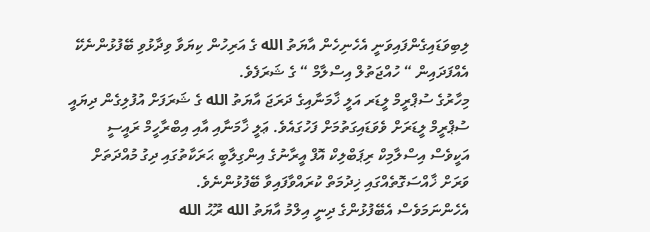ލިބިވަޑައިގެންފައިވަނީ އެހެނިހެން އާޔަތު الله ގެ އަރިހުން ކިޔަވާ ވިދާޅުވި ބޭފުޅުންނެކޭ އެއްފަދައިން “ ހުއްޖަތުލް އިސްލާމް “ ގެ ޝަރަފެވެ.
މިހާރުގެ ސުޕްރީމް ލީޑަރ އަލީ ޚާމަނާއިގެ ދަރަޖަ އާޔަތު الله ގެ ޝަރަފަށް އުފުލިގެން ދިޔައީ ސުޕްރީމް ލީޑަރަށް ވެވަޑައިގަތުމަށް ފަހުގައެވެ. ޢަލީ ޚާމަނާއި އާއި އިބްރާހީމް ރައީސީ އަކީވެސް އިސްލާމިކް ރިޕަބްލިކް އޮފް އީރާނުގެ އިންގިލާބީ ޙަރަކާތުގައި ދިގު މުއްދަތަށް ވަރަށް ޚާއްސަގޮތެއްގައި ޚިދުމަތް ކުރައްވާފައިވާ ބޭފުޅުންނެވެ.
އެހެންނަމަވެސް އެބޭފުޅުންގެ ދިނީ އިލްމު އާޔަތު الله ރޫޙު الله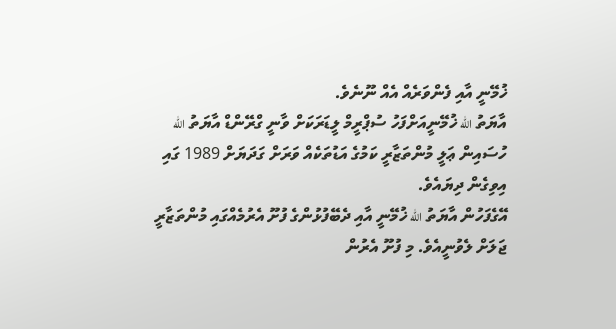ޚުމޭނީ އާއި ފެންވަރެއް އެއް ނޫނެވެ.
އާޔަތު الله ޚުމޭނީއަށްފަހު ސުޕްރީމް ލީޑަރަކަށް ވާނީ ގްރޭންޑް އާޔަތު الله ހުސައިން ޢަލީ މުންތަޒާރީ ކަމުގެ އަޑުތަކެއް ވަރަށް ގަދަޔަށް 1989 ގައި އިވިގެން ދިޔައެވެ.
އޭގެފަހުން އާޔަތު الله ޚުމޭނީ އާއި ދެބޭފުޅުންގެ ފުށޫ އެރުމެއްގައި މުންތަޒާރީ ޖަލަށް ލެވުނީއެވެ. މި ފުށޫ އެރުން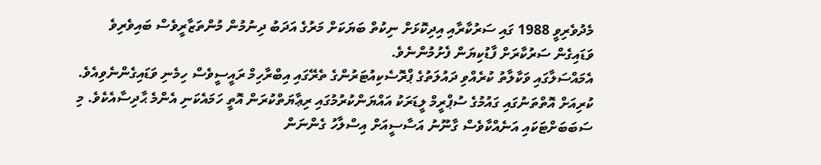މެދުވެރިވީ 1988 ގައި ސަރުކާރާއި އިދިކޮޅަށް ނިކުތް ބަޔަކަށް މަރުގެ އަދަބު ދިނުމުން މުންތަޒާރީވެސް ބައިވެރިވެ ވަޑައިގެން ސަރުކާރަށް ފާޑުކިޔަން ފެށުމުންނެވެ.
އެމައްސަލާގައި ވަކާލާތު ކުރެއްވި ދައުލަތުގެ ޕްރޮސެކިއުޓަރުންގެ ތެރޭގައި އިބްރާހިމް ރައީސީވެސް ހިމެނި ވަޑައިގެންނެވިއެވެ.
ކުރިއަށް އޮތްތަނުގައި ގައުމުގެ ސުޕްރީމް ލީޑަރަކު އައްޔަންކުރުމުގައި ރިޢާޔަތްކުރަން އޮތީ ހަމައެކަނި އެންމެ ޙާދިސާއެކެވެ. މި ސަބަބަށްޓަކައި އަނެއްކާވެސް ގާނޫނު އަސާސީއަށް އިސްލާހު ގެންނަން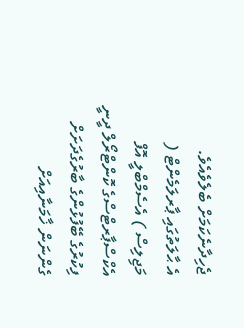ޖެހިދާނެކަމަށް ބެލެވެއެވެ.
އެ ޙާލަތުގައި ޕާރލަމެންޓް ( މަޖިލިސް ) އެސެމްބްލީ އޮފް އެކްސްޕާރޓްސްގެ ކޮންޓްރޯލް ދީނީ ފިކުރުގެ ބޭފުޅުންގެ ބާރުގެދަށަށް ގެންނަން ޚާމަނާއިއަށް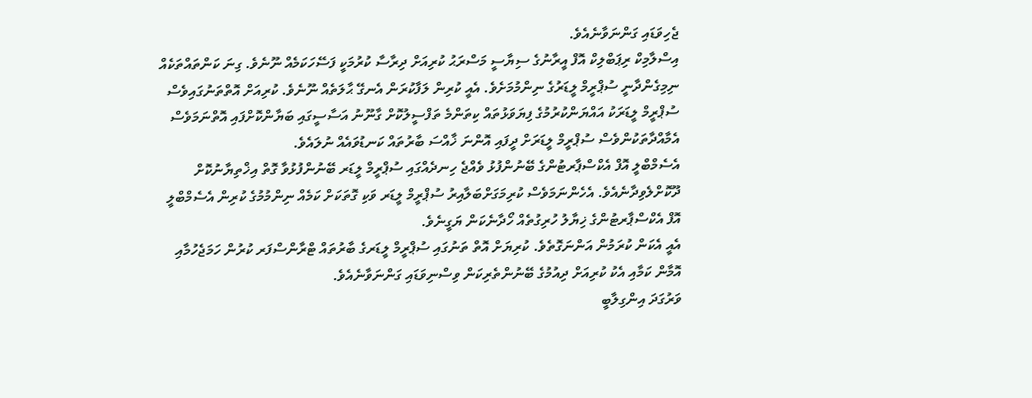ޖެހިވަޑައި ގަންނަވާނެއެވެ.
އިސްލާމިކް ރިޕަބްލިކް އޮފް އީރާނުގެ ސިޔާސީ މަސްރަޙު ކުރިއަށް ދިރާސާ ކުރުމަކީ ފަސޭހަކަމެއް ނޫނެވެ. ގިނަ ކަންތައްތަކެއް ނިމިގެންދާނީ ސުޕްރީމް ލީޑަރުގެ ނިންމުމަށެވެ. އެއީ ކުރިން ލަފާކުރަން އެނގޭ ޙާލަތެއް ނޫނެވެ. ކުރިއަށް އޮތްތަނުގައިވެސް ސުޕްރީމް ލީޑަރަކު އައްޔަންކުރުމުގެ ފިޔަވަޅުތައް ކިތަންމެ ތަފްސީލުކޮށް ގާނޫނު އަސާސީގައި ބަޔާންކޮށްފައި އޮތްނަމަވެސް އެމާއްދާތަކުންވެސް ސުޕްރީމް ލީޑަރަށް ދީފައި އޮންނަ ޚާއްސަ ބާރުތައް ކަނޑުވައެއް ނުލައެވެ.
އެސެމްބްލީ އޮފް އެކްސްޕާރޓުންގެ ބޭނުންފުޅު ވެއްޖެ ހިނދެއްގައި ސުޕްރީމް ލީޑަރ ބޭނުންފުޅުވާ ގޮތް އިޚްތިޔާނުކޮށް ދޫކޮށްލެވިދާނެއެވެ. އެހެންނަމަވެސް ކުރިމަގަށްބަލާއިރު ސުޕްރީމް ލީޑަރ ވަކި ގޮތަކަށް ކަމެއް ނިންމުމުގެ ކުރިން އެސެމްބްލީ އޮފް އެކްސްޕާރޓުންގެ ޚިޔާލު ހުރިގުތެއް ހޯދާނެކަން ޔަގީނެވެ.
އެއީ އެކަން ކުރަމުން އަންނަގޮތެވެ. ކުރިޔަށް އޮތް ތަނުގައި ސުޕްރީމް ލީޑަރގެ ބާރުތައް ޓްރާންސްފަރ ކުރުން ހަމަޖެހުމާއި އޮމާން ކަމާއި އެކު ކުރިއަށް ދިއުމުގެ ބޭނުންތެރިކަން ވިސްނިވަޑައި ގަންނަވާނެއެވެ.
ވަރުގަދަ އިންގިލާބީ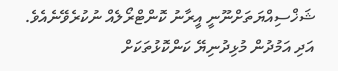ޝަޚްސިއްޔަތަށްނޫނީ އީރާނު ކޮންޓްރޯލެއް ނުކުރެވޭނެއެވެ. އަދި އަމުދުން މުޅިދުނިޔޭ ކަންކޮޅުތަކަށް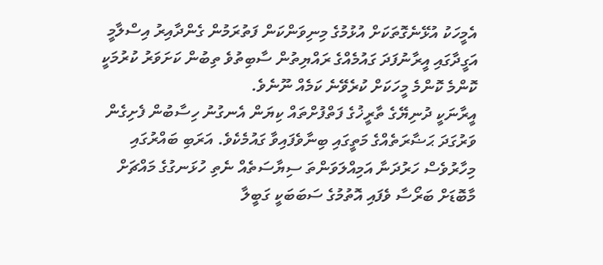އެމީހަކު އުޅޭނެގޮތަކަށް އުޅުމުގެ މިނިވަންކަން ފަތުރަމުން ގެންދާއިރު އިސްލާމީ އަގީދާގައި އީރާނުފަދަ ގައުމެއްގެ ރައްޔިތުން ސާބިތުވެ ތިބުން ކަށަވަރު ކުރުމަކީ ކޮންމެ ކޮންމެ މީހަކަށް ކުރެވޭނެ ކަމެއް ނޫނެވެ.
އީރާނަކީ ދުނިޔޭގެ ތާރީޚުގެ ފަތްފުށްތައް ކިޔަން އެނގުނު ހިސާބުން ފެށިގެން ވަރުގަދަ ޙަޟާރަތެއްގެ މަތީގައި ބިނާވެފައިވާ ގައުމެކެވެ. އަރަބި ބައްރުގައި މިހާރުވެސް ހަރުދަނާ އަމިއްލަވަންތަ ސިޔާސަތެއް ނެތި ހުޅަނގުގެ މައްޗަށް މާބޮޑަށް ބަރޯސާ ވެފައި އޮތުމުގެ ސަބަބަކީ ގަބީލާ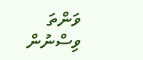ވަންތަ ވިސްނުން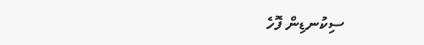ސިކުނޑިން ފޮހެ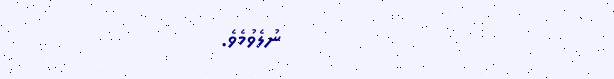ނުލެވުމެވެ.